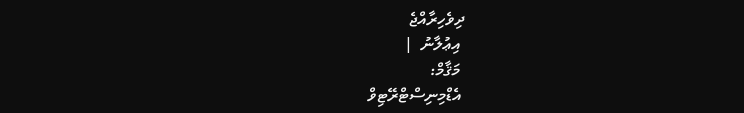ދިވެހިރާއްޖެ
 އިޢުލާނު  |
 މަޤާމް:
 އެޑްމިނިސްޓްރޭޓިވް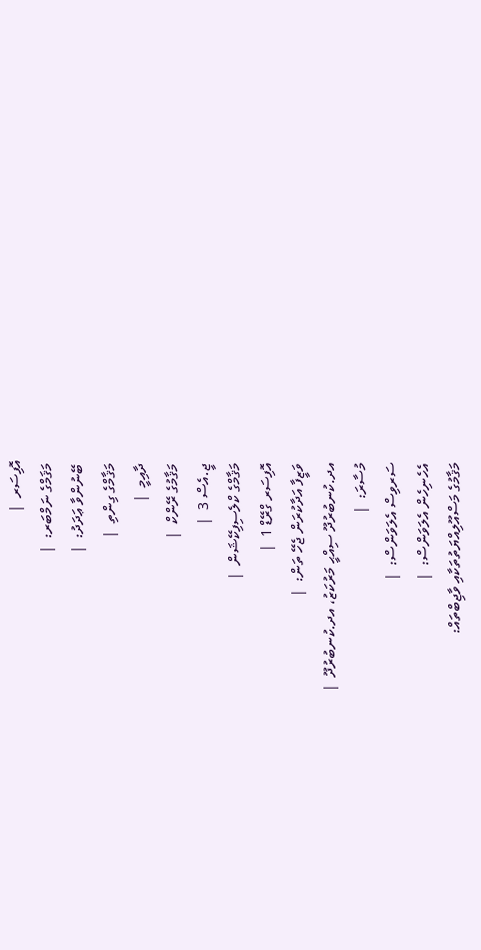އޮފިސަރ  |
 މަޤަމްގެ ނަމްބަރ:  |
 ބޭނުންވާ ޢަދަދު:  |
 މަޤާމްގެ ގިންތި  |
 ދާއިމީ  |
 މަޤާމުގެ ރޭންކް  |
 ޖީ.އެސް 3  |
 މަޤާމްގެ ކްލެސިފިކޭޝަން  |
 އޮފިސަރ ގްރޭޑް 1  |
 ވަޒީފާ އަދާކުރަން ޖެހޭ ތަން:  |
 އދ.ކުނބުރުދޫ ސިއްޙީ މަރުކަޒު، އދ.ކުނބުރުދޫ  |
 މުސާރަ:  |
 ސަރވިސް އެލަވަންސް:  |
 އެހެނިހެން އެލަވަންސް:  |
 މަޤާމުގެ މަސްއޫލިއްޔަތުތަކާއި ވާޖިބްތައް: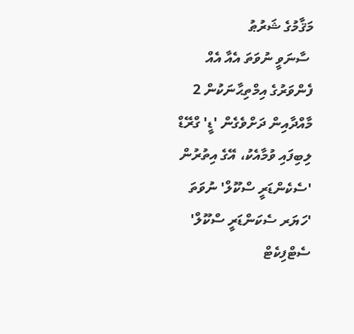މަޤާމުގެ ޝަރުޠު
 ސާނަވީ ނުވަތަ އެއާ އެއް ފެންވަރުގެ އިމްތިޙާނަކުން 2 މާއްދާއިން ދަށްވެގެން 'ޑީ' ގްރޭޑް ލިބިފައި ވުމާއެކު، އޭގެ އިތުރުން 'ސެކެންޑަރީ ސްކޫލް' ނުވަތަ 'ހަޔަރ ސެކަންޑަރީ ސްކޫލް' ސެޓްފިކެޓް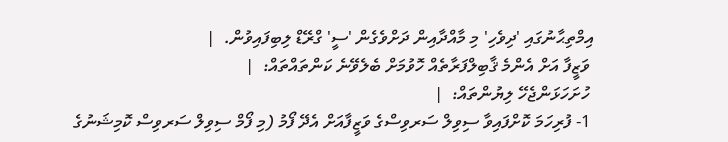އިމްތިޙާނުގައި 'ދިވެހި' މި މާއްދާއިން ދަށްވެގެން 'ސީ' ގްރޭޑް ލިބިފައިވުން.  |
 ވަޒީފާ އަށް އެންމެ ޤާބިލްފަރާތެއް ހޮވުމަށް ބެލެވޭނެ ކަންތައްތައް:  |
 ހުށަހަޅަންޖެހޭ ލިޔުންތައް:  |
 1- ފުރިހަމަ ކޮށްފައިވާ ސިވިލް ސަރވިސްގެ ވަޒީފާއަށް އެދޭ ފޯމު (މި ފޯމް ސިވިލް ސަރވިސް ކޮމިޝަނުގެ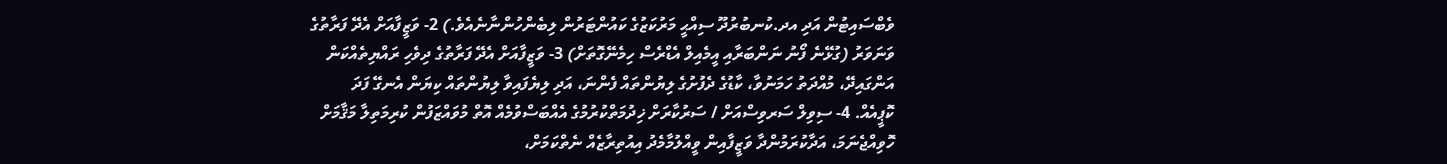ވެބްސައިޓުން އަދި އދ.ކުނބުރުދޫ ސިއްޙީ މަރުކަޒުގެ ކައުންޓަރުން ލިބެންހުންނާނެއެވެ.) 2- ވަޒީފާއަށް އެދޭ ފަރާތުގެ ވަނަވަރު (ގުޅޭނެ ފޯނު ނަންބަރާއި އީމެއިލް އެޑްރެސް ހިމެނޭގޮތަށް) 3- ވަޒީފާއަށް އެދޭ ފަރާތުގެ ދިވެހި ރައްޔިތެއްކަން އަންގައިދޭ، މުއްދަތު ހަމަނުވާ، ކާޑުގެ ދެފުށުގެ ލިޔުންތައް ފެންނަ، އަދި ލިޔެފައިވާ ލިޔުންތައް ކިޔަން އެނގޭ ފަދަ ކޮޕީއެއް. 4- ސިވިލް ސަރވިސްއަށް / ސަރުކާރަށް ޚިދުމަތްކުރުމުގެ އެއްބަސްވުމެއް އޮތް މުވައްޒަފުން ކުރިމަތިލާ މަޤާމަށް ހޮވިއްޖެނަމަ، އަދާކުރަމުންދާ ވަޒީފާއިން ވީއްލުމާމެދު އިއުތިރާޒެއް ނެތްކަމަށް،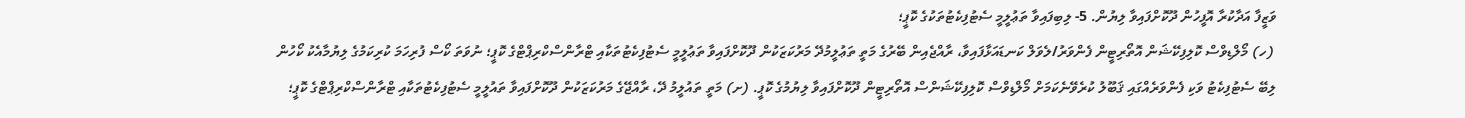ވަޒީފާ އަދާކުރާ އޮފީހުން ދޫކޮށްފައިވާ ލިޔުން. 5- ލިބިފައިވާ ތަޢުލީމީ ސެޓުފިކެޓުތަކުގެ ކޮޕީ؛
 (ހ) މޯލްޑިވްސް ކޮލިފިކޭޝަން އޮތޯރިޓީން ފެންވަރު/ލެވަލް ކަނޑައަޅާފައިވާ، ރާއްޖެއިން ބޭރުގެ މަތީ ތަޢުލީމުދޭ މަރުކަޒަކުން ދޫކޮށްފައިވާ ތަޢުލީމީ ސެޓުފިކެޓުތަކާއި ޓްރާންސްކްރިޕްޓްގެ ކޮޕީ؛ ނުވަތަ ކޯސް ފުރިހަމަ ކުރިކަމުގެ ލިޔުމާއެކު ކޯހުން ލިބޭ ސެޓުފިކެޓު ވަކި ފެންވަރެއްގައި ޤަބޫލު ކުރެވޭނެކަމަށް މޯލްޑިވްސް ކޮލިފިކޭޝަންސް އޮތޯރިޓީން ދޫކޮށްފައިވާ ލިޔުމުގެ ކޮޕީ. (ށ) މަތީ ތައުލީމު ދޭ، ރާއްޖޭގެ މަރުކަޒަކުން ދޫކޮށްފައިވާ ތައުލީމީ ސެޓުފިކެޓުތަކާއި ޓްރާންސްކްރިޕްޓްގެ ކޮޕީ؛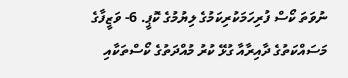ނުވަތަ ކޯސް ފުރިހަމަކުރިކަމުގެ ލިޔުމުގެ ކޮޕީ. 6- ވަޒީފާގެ މަސައްކަތުގެ ދާއިރާއާ ގުޅޭ ކުރު މުއްދަތުގެ ކޯސްތަކާއި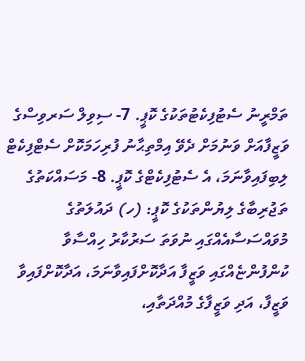ތަމްރީނު ސެޓުފިކެޓުތަކުގެ ކޮޕީ. 7- ސިވިލް ސަރވިސްގެ ވަޒީފާއަށް ވަނުމަށް ދެވޭ އިމްތިޙާނު ފުރިހަމަކޮށް ސެޓްފިކެޓް ލިބިފައިވާނަމަ، އެ ސެޓުފިކެޓްގެ ކޮޕީ. 8- މަސައްކަތުގެ ތަޖުރިބާގެ ލިޔުންތަކުގެ ކޮޕީ: (ހ) ދައުލަތުގެ މުވައްސަސާއެއްގައި ނުވަތަ ސަރުކާރު ހިއްސާވާ ކުންފުންޏެއްގައި ވަޒީފާ އަދާކޮށްފައިވާނަމަ، އަދާކޮށްފައިވާ ވަޒީފާ، އަދި ވަޒީފާގެ މުއްދަތާއި،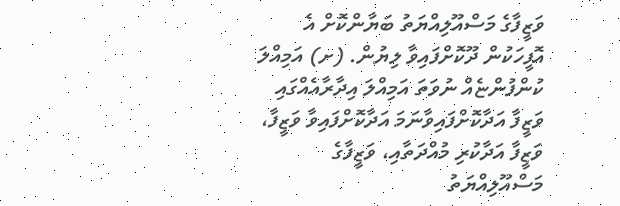ވަޒީފާގެ މަސްއޫލިއްޔަތު ބަޔާންކޮށް އެ އޮފީހަކުން ދޫކޮށްފައިވާ ލިޔުން. (ށ) އަމިއްލަ ކުންފުންޏެއް ނުވަތަ އަމިއްލަ އިދާރާއެއްގައި ވަޒީފާ އަދާކޮށްފައިވާނަމަ އަދާކޮށްފައިވާ ވަޒީފާ، ވަޒީފާ އަދާކުރި މުއްދަތާއި، ވަޒީފާގެ މަސްއޫލިއްޔަތު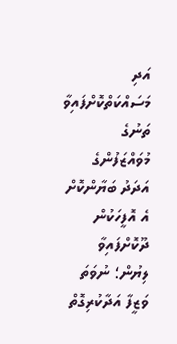އަދި މަސައްކަތްކޮށްފައިވާ ތަނުގެ މުވައްޒަފުންގެ އަދަދު ބަޔާންކޮށް އެ އޮފީހަކުން ދޫކޮށްފައިވާ ލިޔުން؛ ނުވަތަ ވަޒީފާ އަދާކުރިގޮތް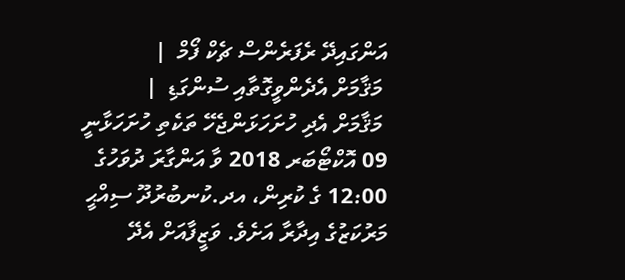އަންގައިދޭ ރެފަރެންސް ޗެކް ފޯމް  |
 މަޤާމަށް އެދެންވީގޮތާއި ސުންގަޑި  |
 މަޤާމަށް އެދި ހުށަހަޅަންޖެހޭ ތަކެތި ހުށަހަޅާނީ 09 އޮކްޓޯބަރ 2018 ވާ އަންގާރަ ދުވަހުގެ 12:00 ގެ ކުރިން، އދ.ކުނބުރުދޫ ސިއްޙީ މަރުކަޒުގެ އިދާރާ އަށެވެ. ވަޒީފާއަށް އެދޭ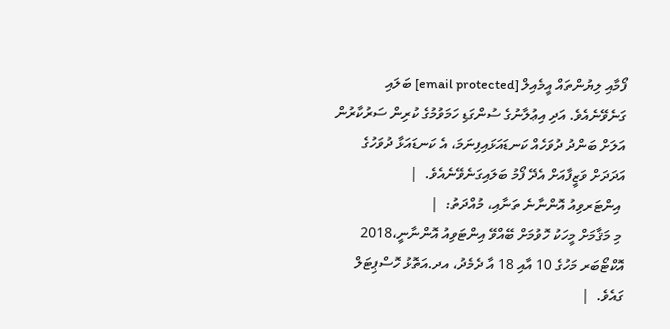ފޯމާއި ލިޔުންތައް އީމެއިލް [email protected] ބަލައި ގަނެވޭނެއެވެ. އަދި އިޢުލާނުގެ ސުންގަޑި ހަމަވުމުގެ ކުރިން ސަރުކާރުން އަލަށް ބަންދު ދުވަހެއް ކަނޑައަޅައިފިނަމަ، އެ ކަނޑައަޅާ ދުވަހުގެ އަދަދަށް ވަޒީފާއަށް އެދޭ ފޯމު ބަލައިގަނެވޭނެއެވެ.  |
 އިންޓަރވިއު އޮންނާނެ ތަނާއި، މުއްދަތު:  |
 މި މަޤާމަށް މީހަކު ހޮވުމަށް ބޭއްވޭ އިންޓަވިއު އޮންނާނީ،2018 އޮކްޓޯބަރ މަހުގެ 10 އާއި 18 އާ ދެމެދު، އދ.އަތޮޅު ހޮސްޕިޓަލް ގައެވެ.  |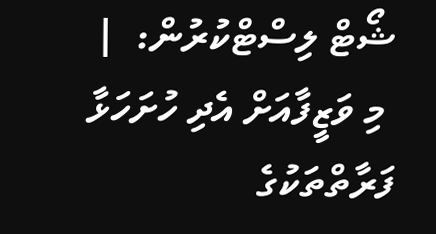ޝޯޓް ލިސްޓްކުރުން:  |
 މި ވަޒީފާއަށް އެދި ހުށަހަޅާ ފަރާތްތަކުގެ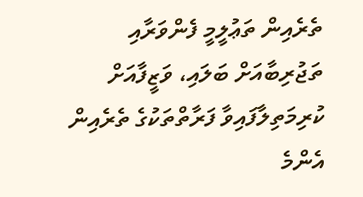ތެރެއިން ތަޢުލީމީ ފެންވަރާއި ތަޖުރިބާއަށް ބަލައި، ވަޒީފާއަށް ކުރިމަތިލާފައިވާ ފަރާތްތަކުގެ ތެރެއިން އެންމެ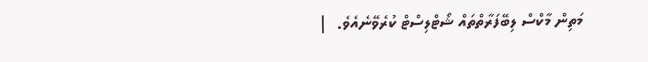މަތިން މާކްސް ލިބޭފަރާތްތައް ޝޯޓްލިސްޓް ކުރެވޭނެއެވެ.  |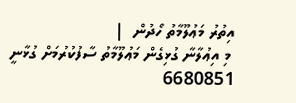އިތުރު މަޢުލޫމާތު ހޯދުން  |
 މި އިޢުލާނާ ގުޅިގެން މަޢުލޫމާތު ސާފުކުރުމަށް ގުޅާނީ 6680851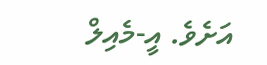އަށެވެ. އީ-މެއިލް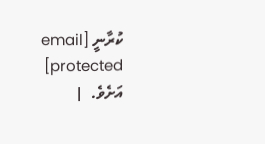ކުރާނީ [email protected] އަށެވެ.  |